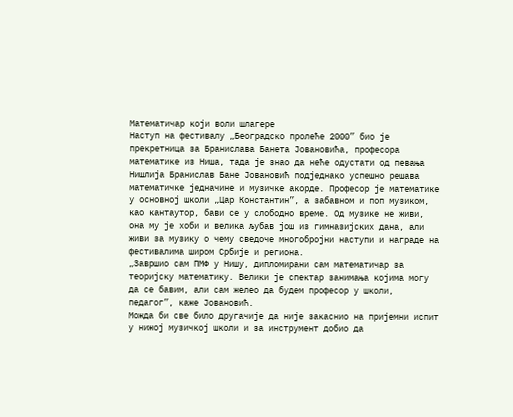Математичар који воли шлагере
Наступ на фестивалу „Београдско пролеће 2000” био је прекретница за Бранислава Банета Јовановића, професора математике из Ниша, тада је знао да неће одустати од певања
Нишлија Бранислав Бане Јовановић подједнако успешно решава математичке једначине и музичке акорде. Професор је математике у основној школи „Цар Константин”, а забавном и поп музиком, као кантаутор, бави се у слободно време. Од музике не живи, она му је хоби и велика љубав још из гимназијских дана, али живи за музику о чему сведоче многобројни наступи и награде на фестивалима широм Србије и региона.
„Завршио сам ПМФ у Нишу, дипломирани сам математичар за теоријску математику. Велики је спектар занимања којима могу да се бавим, али сам желео да будем професор у школи, педагог”, каже Јовановић.
Можда би све било другачије да није закаснио на пријемни испит у нижој музичкој школи и за инструмент добио да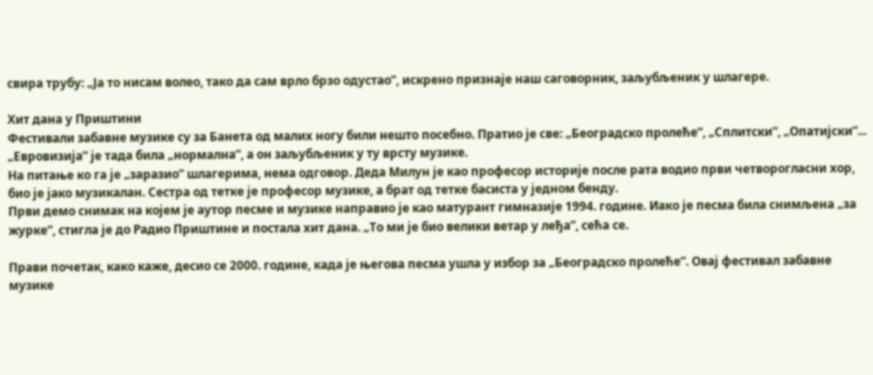свира трубу: „Ја то нисам волео, тако да сам врло брзо одустао”, искрено признаје наш саговорник, заљубљеник у шлагере.

Хит дана у Приштини
Фестивали забавне музике су за Банета од малих ногу били нешто посебно. Пратио је све: „Београдско пролеће”, „Сплитски”, „Опатијски”... „Евровизија” је тада била „нормална”, а он заљубљеник у ту врсту музике.
На питање ко га је „заразио” шлагерима, нема одговор. Деда Милун је као професор историје после рата водио први четворогласни хор, био је јако музикалан. Сестра од тетке је професор музике, а брат од тетке басиста у једном бенду.
Први демо снимак на којем је аутор песме и музике направио је као матурант гимназије 1994. године. Иако је песма била снимљена „за журке”, стигла је до Радио Приштине и постала хит дана. „То ми је био велики ветар у леђа”, сећа се.

Прави почетак, како каже, десио се 2000. године, када је његова песма ушла у избор за „Београдско пролеће”. Овај фестивал забавне музике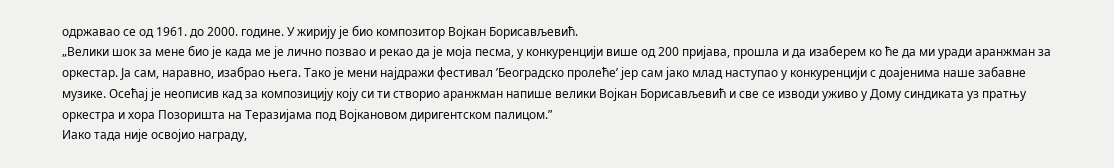одржавао се од 1961. до 2000. године. У жирију је био композитор Војкан Борисављевић.
„Велики шок за мене био је када ме је лично позвао и рекао да је моја песма, у конкуренцији више од 200 пријава, прошла и да изаберем ко ће да ми уради аранжман за оркестар. Ја сам, наравно, изабрао њега. Тако је мени најдражи фестивал ’Београдско пролеће’ јер сам јако млад наступао у конкуренцији с доајенима наше забавне музике. Осећај је неописив кад за композицију коју си ти створио аранжман напише велики Војкан Борисављевић и све се изводи уживо у Дому синдиката уз пратњу оркестра и хора Позоришта на Теразијама под Војкановом диригентском палицом.”
Иако тада није освојио награду,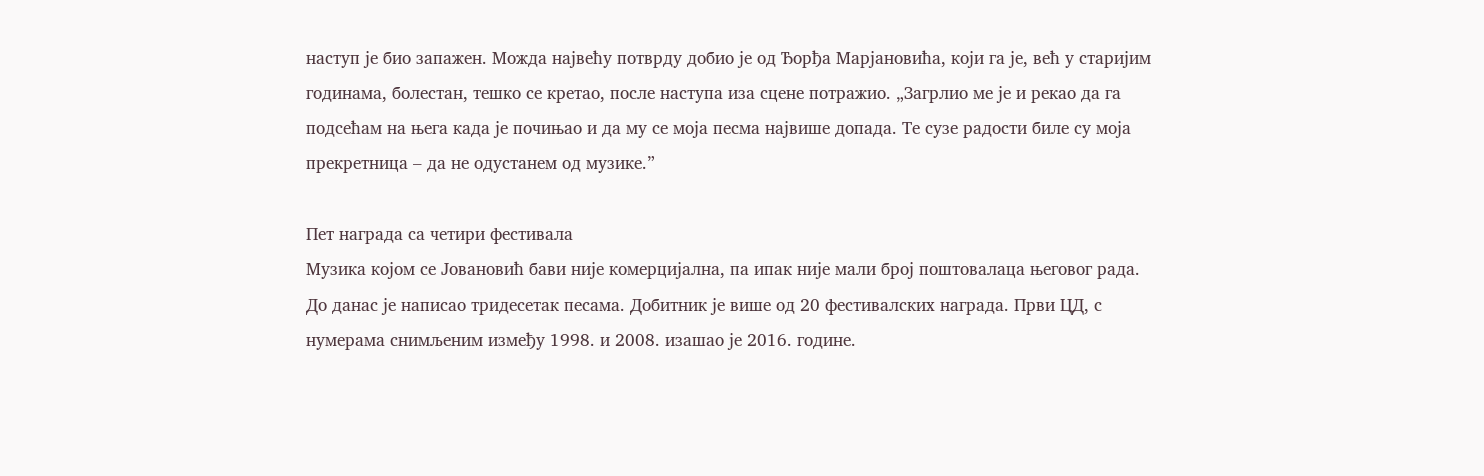наступ је био запажен. Можда највећу потврду добио је од Ђорђа Марјановића, који га је, већ у старијим годинама, болестан, тешко се кретао, после наступа иза сцене потражио. „Загрлио ме је и рекао да га подсећам на њега када је почињао и да му се моја песма највише допада. Те сузе радости биле су моја прекретница – да не одустанем од музике.”

Пет награда са четири фестивала
Музика којом се Јовановић бави није комерцијална, па ипак није мали број поштовалаца његовог рада. До данас је написао тридесетак песама. Добитник је више од 20 фестивалских награда. Први ЦД, с нумерама снимљеним између 1998. и 2008. изашао је 2016. године.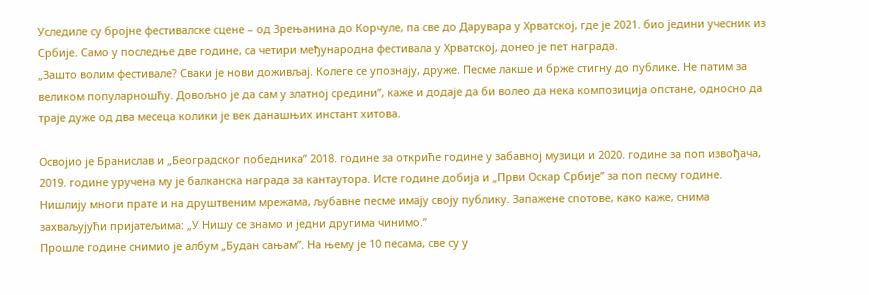Уследиле су бројне фестивалске сцене – од Зрењанина до Корчуле, па све до Дарувара у Хрватској, где је 2021. био једини учесник из Србије. Само у последње две године, са четири међународна фестивала у Хрватској, донео је пет награда.
„Зашто волим фестивале? Сваки је нови доживљај. Колеге се упознају, друже. Песме лакше и брже стигну до публике. Не патим за великом популарношћу. Довољно је да сам у златној средини”, каже и додаје да би волео да нека композиција опстане, односно да траје дуже од два месеца колики је век данашњих инстант хитова.

Освојио је Бранислав и „Београдског победника” 2018. године за откриће године у забавној музици и 2020. године за поп извођача, 2019. године уручена му је балканска награда за кантаутора. Исте године добија и „Први Оскар Србије” за поп песму године.
Нишлију многи прате и на друштвеним мрежама, љубавне песме имају своју публику. Запажене спотове, како каже, снима захваљујући пријатељима: „У Нишу се знамо и једни другима чинимо.”
Прошле године снимио је албум „Будан сањам”. На њему је 10 песама, све су у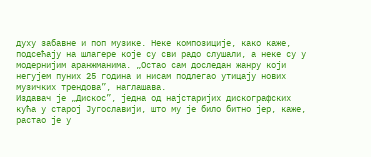духу забавне и поп музике. Неке композиције, како каже, подсећају на шлагере које су сви радо слушали, а неке су у модернијим аранжманима. „Остао сам доследан жанру који негујем пуних 25 година и нисам подлегао утицају нових музичких трендова”, наглашава.
Издавач је „Дискос”, једна од најстаријих дискографских кућа у старој Југославији, што му је било битно јер, каже, растао је у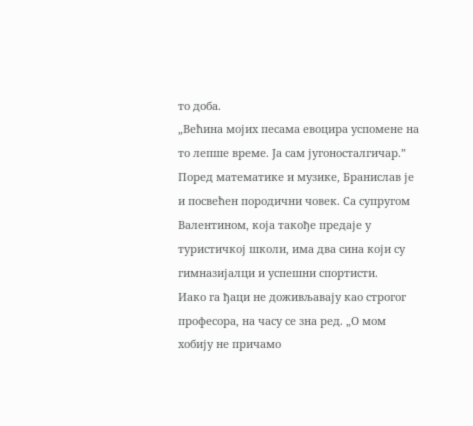то доба.
„Већина мојих песама евоцира успомене на то лепше време. Ја сам југоносталгичар.”
Поред математике и музике, Бранислав је и посвећен породични човек. Са супругом Валентином, која такође предаје у туристичкој школи, има два сина који су гимназијалци и успешни спортисти.
Иако га ђаци не доживљавају као строгог професора, на часу се зна ред. „О мом хобију не причамо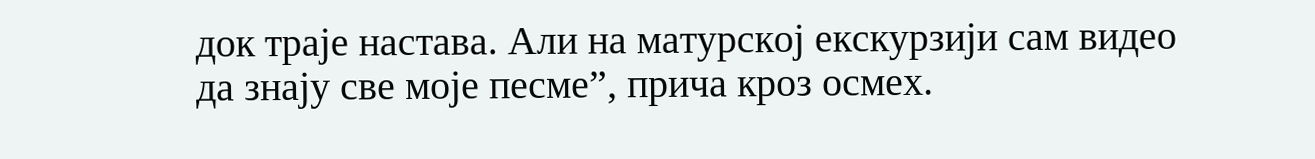док траје настава. Али на матурској екскурзији сам видео да знају све моје песме”, прича кроз осмех.